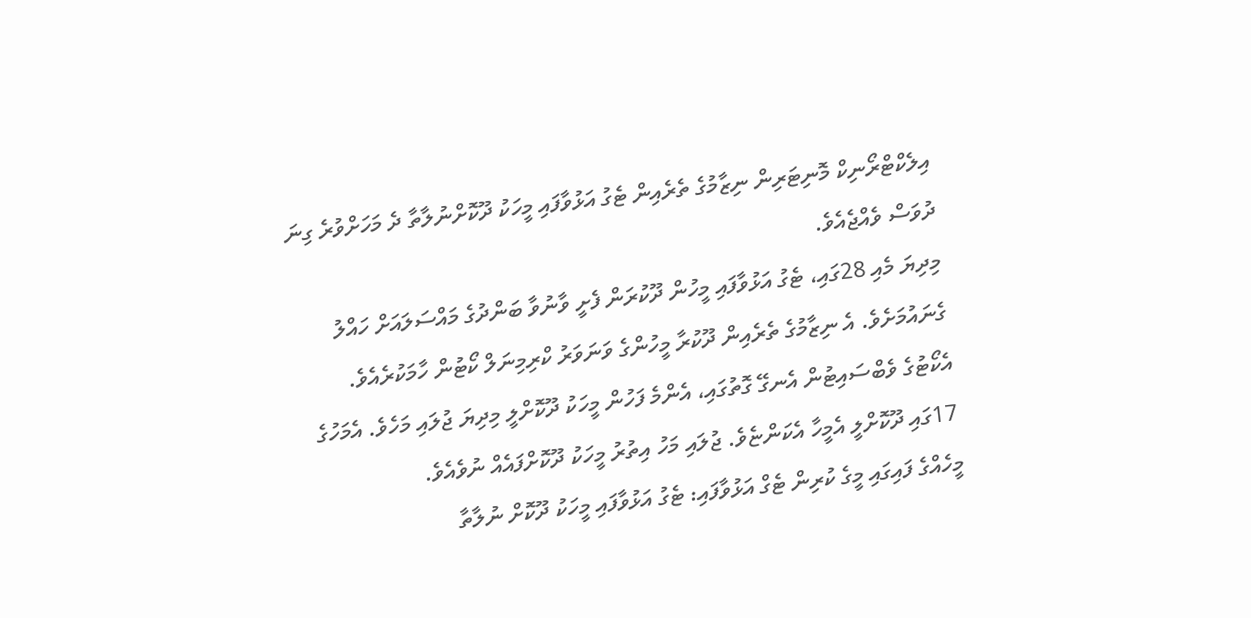އިލެކްޓްރޯނިކް މޮނިޓަރިން ނިޒާމުގެ ތެރެއިން ޓެގު އަޅުވާފައި މީހަކު ދޫކޮށްނުލާތާ ދެ މަހަށްވުރެ ގިނަ ދުވަސް ވެއްޖެއެވެ.
މިދިޔަ މެއި 28ގައި، ޓެގު އަޅުވާފައި މީހުން ދޫކުރަން ފެށީ ވާނުވާ ބަންދުގެ މައްސަލައަށް ހައްލު ގެނައުމަށެވެ. އެ ނިޒާމުގެ ތެރެއިން ދޫކުރާ މީހުންގެ ވަނަވަރު ކްރިމިނަލް ކޯޓުން ހާމަކުރެއެވެ.
އެކޯޓުގެ ވެބްސައިޓުން އެނގޭ ގޮތުގައި، އެންމެ ފަހުން މީހަކު ދޫކޮށްލީ މިދިޔަ ޖުލައި މަހެވެ. އެމަހުގެ 17ގައި ދޫކޮށްލީ އެމީހާ އެކަންޏެވެ. ޖުލައި މަހު އިތުރު މީހަކު ދޫކޮށްފައެއް ނުވެއެވެ.
މީހެއްގެ ފައިގައި މީގެ ކުރިން ޓެގް އަޅުވާފައި: ޓެގު އަޅުވާފައި މީހަކު ދޫކޮށް ނުލާތާ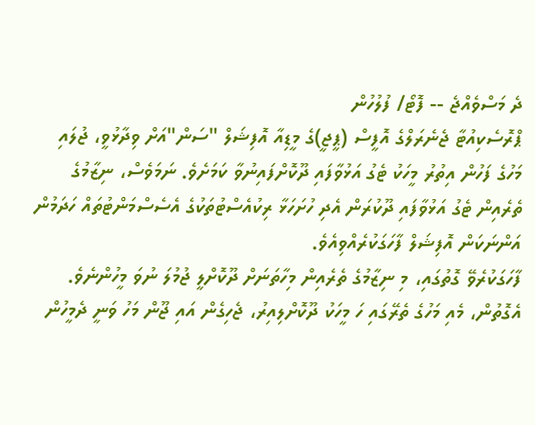ދެ މަސްވެއްޖެ -- ފޮޓޯ/ ފުލުހުން
ޕްރޮސެކިއުޓާ ޖެނެރަލްގެ އޮފީސް (ޕީޖީ)ގެ މީޑިއާ އޮފިޝަލް "ސަން"އަށް ވިދާޅުވީ، ޖުލައި މަހުގެ ފަހުން އިތުރު މީހަކު ޓެގު އަޅުވާފައި ދޫކޮށްފައިނުވާ ކަމަށެވެ. ނަމަވެސް، ނިޒާމުގެ ތެރެއިން ޓެގު އަޅުވާފައި ދޫކުރަން އެދި ހުށަހަޅާ ރިކުއެސްޓުތަކުގެ އެސެސްމަންޓުތައް ހަދަމުން އަންނަކަން އޮފިޝަލް ފާހަގަކުރެއްވިއެވެ.
ފާހަގަކުރެވޭ ގޮތުގައި، މި ނިޒާމުގެ ތެރެއިން މިހާތަނަށް ދޫކޮށްލީ ޖުމުލަ ނުވަ މީހުންނެވެ. އެގޮތުން، މެއި މަހުގެ ތެރޭގައި ހަ މީހަކު ދޫކޮށްލިއިރު، ޖެހިގެން އައި ޖޫން މަހު ވަނީ ދެމީހުން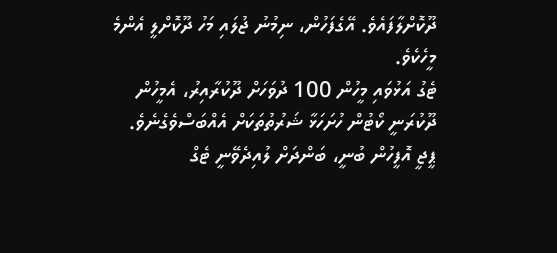ދޫކޮށްލާފައެވެ. އޭގެފަހުން، ނިމުނު ޖުލައި މަހު ދޫކޮށްލީ އެންމެ މީހެކެވެ.
ޓެގު އަޅުވައި މީހުން 100 ދުވަހަށް ދޫކުރާއިރު، އެމީހުން ދޫކުރަނީ ކޯޓުން ހުށަހަޅާ ޝަރުތުތަކަށް އެއްބަސްވެގެނެވެ.
ޕީޖީ އޮފީހުން ބުނީ، ބަންދަށް ލުއިދެވޭނީ ޓެގް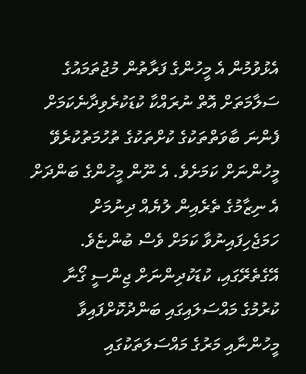އެޅުވުމުން އެ މީހުންގެ ފަރާތުން މުޖުތަމައުގެ ސަލާމަތަށް އޮތް ނުރައްކާ ކުޑަކުރެވިދާނެކަމަށް ފެންނަ ބާވަތްތަކުގެ ކުށްތަކުގެ ތުހުމަތުކުރެވޭ މީހުންނަށް ކަމަށެވެ. އެ ނޫން މީހުންގެ ބަންދަށް އެ ނިޒާމުގެ ތެރެއިން ލުޔެއް ދިނުމަށް ހަމަޖެހިފައިނުވާ ކަމަށް ވެސް ބުންޏެވެ.
އޭގެތެރޭގައި، ކުޑަކުދިންނަށް ޖިންސީ ގޯނާ ކުރުމުގެ މައްސަލައިގައި ބަންދުކޮށްފައިވާ މީހުންނާއި މަރުގެ މައްސަލަތަކުގައި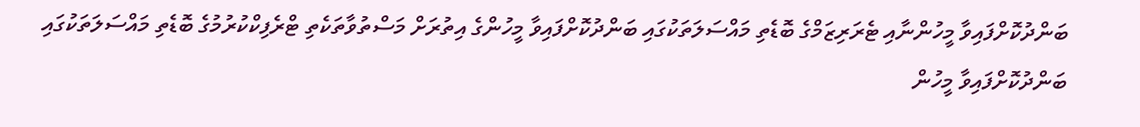ބަންދުކޮށްފައިވާ މީހުންނާއި ޓެރަރިޒަމްގެ ބޮޑެތި މައްސަލަތަކުގައި ބަންދުކޮށްފައިވާ މީހުންގެ އިތުރަށް މަސްތުވާތަކެތި ޓްރެފިކްކުރުމުގެ ބޮޑެތި މައްސަލަތަކުގައި ބަންދުކޮށްފައިވާ މީހުން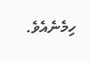ހިމެނެއެވެ.